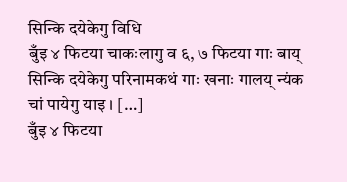सिन्कि दयेकेगु विधि
बुँइ ४ फिटया चाकःलागु व ६, ७ फिटया गाः बाय् सिन्कि दयेकेगु परिनामकथं गाः खनाः गालय् न्यंक चां पायेगु याइ । […]
बुँइ ४ फिटया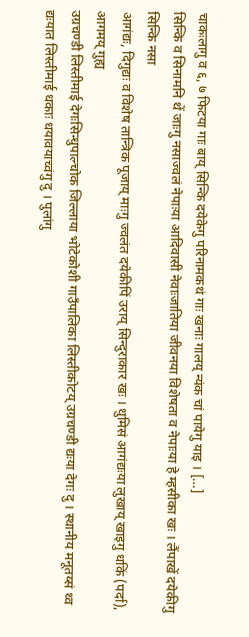चाकःलागु व ६, ७ फिटया गाः बाय् सिन्कि दयेकेगु परिनामकथं गाः खनाः गालय् न्यंक चां पायेगु याइ । […]
सिन्कि व सिनामनि थें जाःगु नसाज्वलं नेपाःया आदिवासी नेवाःजातिया जीवनया विशेषता व नेपाःया हे म्हसीका खः । लैंपाखें दयेकीगु सिन्कि नसा
आगंद्यः, दिगुद्यः व विशेष तान्त्रिक पूजाय् माःगु ज्वलंत दयेकीपिं उराय् सिन्दुराकार खः । थुमिसं आगंद्यःया लुखाय् खाइगु धकिं (पर्दा), आगमय् गुह्य
उग्रचण्डी लिस्तीमाई देगःसिन्धुपाल्चोक जिल्लाया भोटेकोशी गाउँपालिका लिस्तीकोटय् उग्रचण्डी द्यःया देगः दु । स्थानीय मनूतय्सं थ्व द्यःयात लिस्तीमाई धकाः धयावयाच्वंगु दु । पुलांगु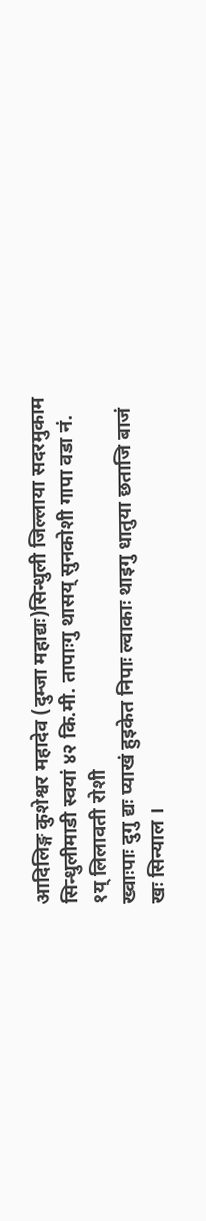आदिलिङ्ग कुशेश्वर महादेव (दुम्जा महाद्यः)सिन्धुली जिल्लाया सदरमुकाम सिन्धुलीमाडी स्वयां ४२ कि.मी. तापाःगु थासय् सुनकोशी गापा वडा नं. १य् लिलावती रोशी
ख्वाःपाः दुगु द्यः प्याखं हुइकेत निपाः ल्वाकाः थाइगु धातुया छताजि बाजं खः सिन्याल ।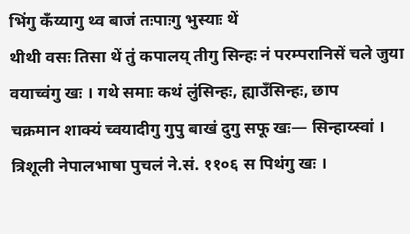भिंगु कँय्यागु थ्व बाजं तःपाःगु भुस्याः थें
थीथी वसः तिसा थें तुं कपालय् तीगु सिन्हः नं परम्परानिसें चले जुया वयाच्वंगु खः । गथे समाः कथं लुंसिन्हः, ह्याउँसिन्हः, छाप
चक्रमान शाक्यं च्वयादीगु गुपु बाखं दुगु सफू खः— सिन्हाय्स्वां । त्रिशूली नेपालभाषा पुचलं ने.सं. ११०६ स पिथंगु खः ।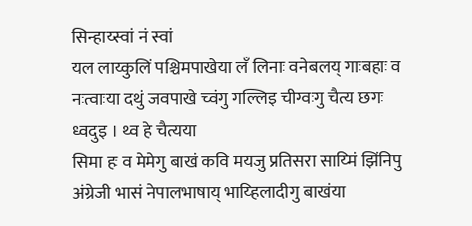सिन्हाय्स्वां नं स्वां
यल लाय्कुलिं पश्चिमपाखेया लँ लिनाः वनेबलय् गाःबहाः व नःत्वाःया दथुं जवपाखे च्वंगु गल्लिइ चीग्वःगु चैत्य छगः ध्वदुइ । थ्व हे चैत्यया
सिमा हः व मेमेगु बाखं कवि मयजु प्रतिसरा साय्मिं झिंनिपु अंग्रेजी भासं नेपालभाषाय् भाय्हिलादीगु बाखंया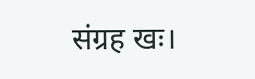संग्रह खः।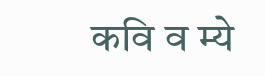कवि व म्ये